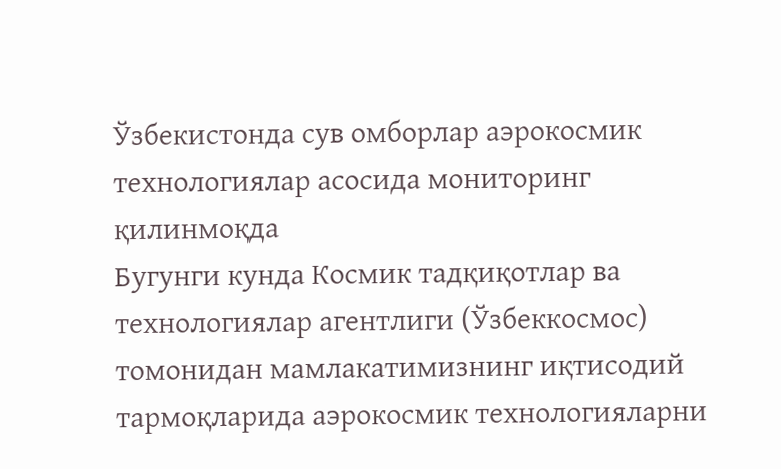Ўзбекистонда сув омборлар аэрокосмик технологиялар асосида мониторинг қилинмоқда
Бугунги кунда Космик тадқиқотлар ва технологиялар агентлиги (Ўзбеккосмос) томонидан мамлакатимизнинг иқтисодий тармоқларида аэрокосмик технологияларни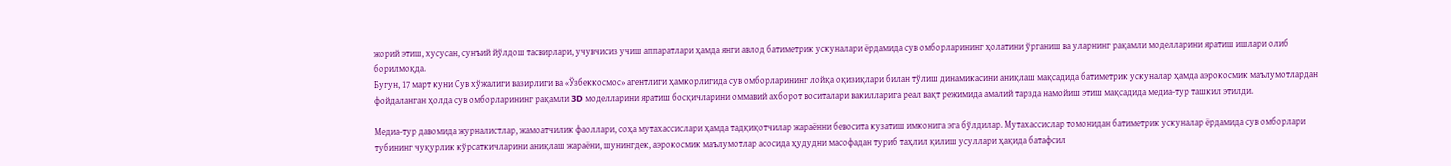жорий этиш, хусусан, сунъий йўлдош тасвирлари, учувчисиз учиш аппаратлари ҳамда янги авлод батиметрик ускуналари ёрдамида сув омборларининг ҳолатини ўрганиш ва уларнинг рақамли моделларини яратиш ишлари олиб борилмоқда.
Бугун, 17 март куни Сув хўжалиги вазирлиги ва «Ўзбеккосмос» агентлиги ҳамкорлигида сув омборларининг лойқа оқизиқлари билан тўлиш динамикасини аниқлаш мақсадида батиметрик ускуналар ҳамда аэрокосмик маълумотлардан фойдаланган ҳолда сув омборларининг рақамли 3D моделларини яратиш босқичларини оммавий ахборот воситалари вакилларига реал вақт режимида амалий тарзда намойиш этиш мақсадида медиа-тур ташкил этилди.

Медиа-тур давомида журналистлар, жамоатчилик фаоллари, соҳа мутахассислари ҳамда тадқиқотчилар жараённи бевосита кузатиш имконига эга бўлдилар. Мутахассислар томонидан батиметрик ускуналар ёрдамида сув омборлари тубининг чуқурлик кўрсаткичларини аниқлаш жараёни, шунингдек, аэрокосмик маълумотлар асосида ҳудудни масофадан туриб таҳлил қилиш усуллари ҳақида батафсил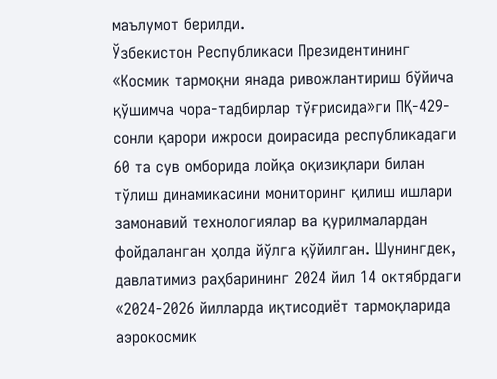маълумот берилди.
Ўзбекистон Республикаси Президентининг «Космик тармоқни янада ривожлантириш бўйича қўшимча чора-тадбирлар тўғрисида»ги ПҚ-429-сонли қарори ижроси доирасида республикадаги 60 та сув омборида лойқа оқизиқлари билан тўлиш динамикасини мониторинг қилиш ишлари замонавий технологиялар ва қурилмалардан фойдаланган ҳолда йўлга қўйилган. Шунингдек, давлатимиз раҳбарининг 2024 йил 14 октябрдаги «2024-2026 йилларда иқтисодиёт тармоқларида аэрокосмик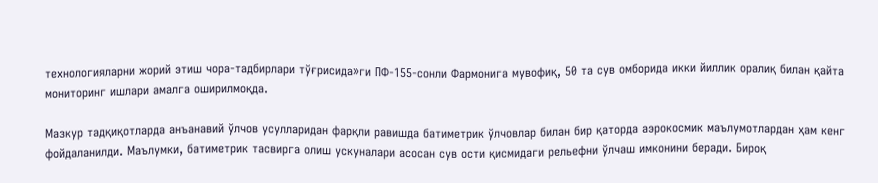технологияларни жорий этиш чора-тадбирлари тўғрисида»ги ПФ-155-сонли Фармонига мувофиқ, 50 та сув омборида икки йиллик оралиқ билан қайта мониторинг ишлари амалга оширилмоқда.

Мазкур тадқиқотларда анъанавий ўлчов усулларидан фарқли равишда батиметрик ўлчовлар билан бир қаторда аэрокосмик маълумотлардан ҳам кенг фойдаланилди. Маълумки, батиметрик тасвирга олиш ускуналари асосан сув ости қисмидаги рельефни ўлчаш имконини беради. Бироқ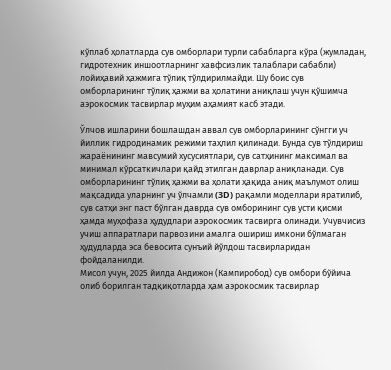кўплаб ҳолатларда сув омборлари турли сабабларга кўра (жумладан, гидротехник иншоотларнинг хавфсизлик талаблари сабабли) лойиҳавий ҳажмига тўлиқ тўлдирилмайди. Шу боис сув омборларининг тўлиқ ҳажми ва ҳолатини аниқлаш учун қўшимча аэрокосмик тасвирлар муҳим аҳамият касб этади.

Ўлчов ишларини бошлашдан аввал сув омборларининг сўнгги уч йиллик гидродинамик режими таҳлил қилинади. Бунда сув тўлдириш жараёнининг мавсумий хусусиятлари, сув сатҳининг максимал ва минимал кўрсаткичлари қайд этилган даврлар аниқланади. Сув омборларининг тўлиқ ҳажми ва ҳолати ҳақида аниқ маълумот олиш мақсадида уларнинг уч ўлчамли (3D) рақамли моделлари яратилиб, сув сатҳи энг паст бўлган даврда сув омборининг сув усти қисми ҳамда муҳофаза ҳудудлари аэрокосмик тасвирга олинади. Учувчисиз учиш аппаратлари парвозини амалга ошириш имкони бўлмаган ҳудудларда эса бевосита сунъий йўлдош тасвирларидан фойдаланилди.
Мисол учун, 2025 йилда Андижон (Кампиробод) сув омбори бўйича олиб борилган тадқиқотларда ҳам аэрокосмик тасвирлар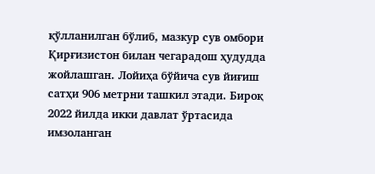қўлланилган бўлиб, мазкур сув омбори Қирғизистон билан чегарадош ҳудудда жойлашган. Лойиҳа бўйича сув йиғиш сатҳи 906 метрни ташкил этади. Бироқ 2022 йилда икки давлат ўртасида имзоланган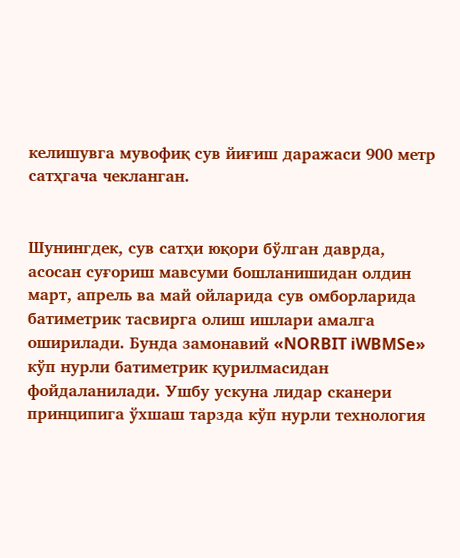келишувга мувофиқ сув йиғиш даражаси 900 метр сатҳгача чекланган.


Шунингдек, сув сатҳи юқори бўлган даврда, асосан суғориш мавсуми бошланишидан олдин март, апрель ва май ойларида сув омборларида батиметрик тасвирга олиш ишлари амалга оширилади. Бунда замонавий «NORBIT iWBMSe» кўп нурли батиметрик қурилмасидан фойдаланилади. Ушбу ускуна лидар сканери принципига ўхшаш тарзда кўп нурли технология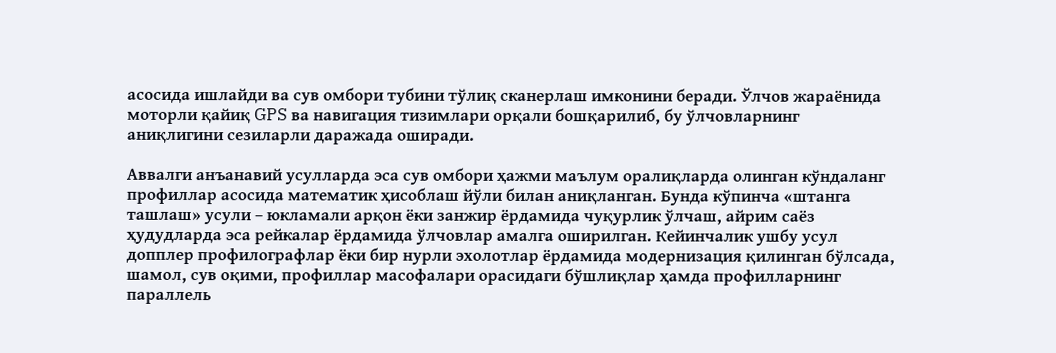асосида ишлайди ва сув омбори тубини тўлиқ сканерлаш имконини беради. Ўлчов жараёнида моторли қайиқ GPS ва навигация тизимлари орқали бошқарилиб, бу ўлчовларнинг аниқлигини сезиларли даражада оширади.

Аввалги анъанавий усулларда эса сув омбори ҳажми маълум оралиқларда олинган кўндаланг профиллар асосида математик ҳисоблаш йўли билан аниқланган. Бунда кўпинча «штанга ташлаш» усули – юкламали арқон ёки занжир ёрдамида чуқурлик ўлчаш, айрим саёз ҳудудларда эса рейкалар ёрдамида ўлчовлар амалга оширилган. Кейинчалик ушбу усул допплер профилографлар ёки бир нурли эхолотлар ёрдамида модернизация қилинган бўлсада, шамол, сув оқими, профиллар масофалари орасидаги бўшлиқлар ҳамда профилларнинг параллель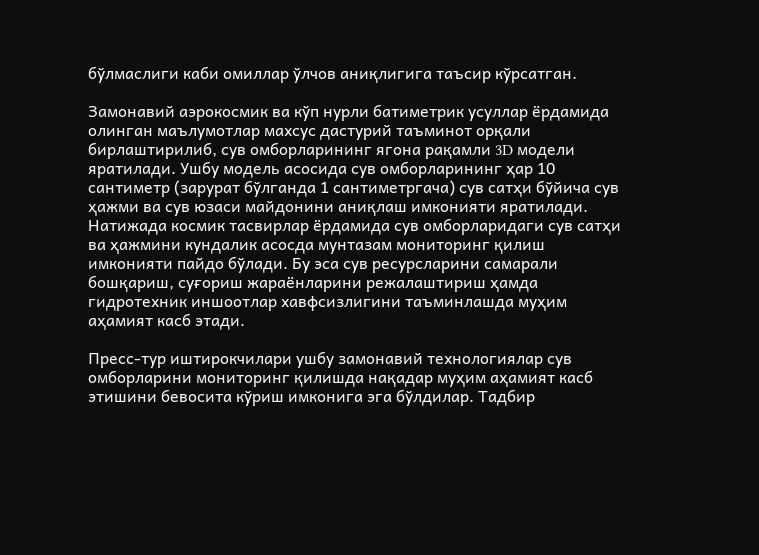бўлмаслиги каби омиллар ўлчов аниқлигига таъсир кўрсатган.

Замонавий аэрокосмик ва кўп нурли батиметрик усуллар ёрдамида олинган маълумотлар махсус дастурий таъминот орқали бирлаштирилиб, сув омборларининг ягона рақамли 3D модели яратилади. Ушбу модель асосида сув омборларининг ҳар 10 сантиметр (зарурат бўлганда 1 сантиметргача) сув сатҳи бўйича сув ҳажми ва сув юзаси майдонини аниқлаш имконияти яратилади. Натижада космик тасвирлар ёрдамида сув омборларидаги сув сатҳи ва ҳажмини кундалик асосда мунтазам мониторинг қилиш имконияти пайдо бўлади. Бу эса сув ресурсларини самарали бошқариш, суғориш жараёнларини режалаштириш ҳамда гидротехник иншоотлар хавфсизлигини таъминлашда муҳим аҳамият касб этади.

Пресс-тур иштирокчилари ушбу замонавий технологиялар сув омборларини мониторинг қилишда нақадар муҳим аҳамият касб этишини бевосита кўриш имконига эга бўлдилар. Тадбир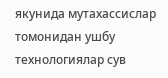якунида мутахассислар томонидан ушбу технологиялар сув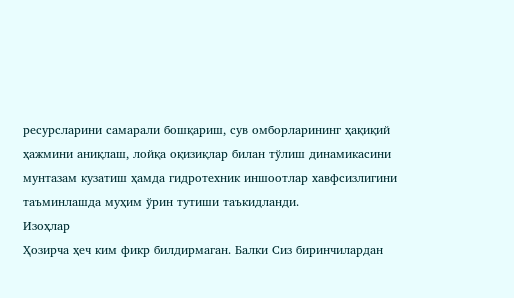ресурсларини самарали бошқариш, сув омборларининг ҳақиқий ҳажмини аниқлаш, лойқа оқизиқлар билан тўлиш динамикасини мунтазам кузатиш ҳамда гидротехник иншоотлар хавфсизлигини таъминлашда муҳим ўрин тутиши таъкидланди.
Изоҳлар
Ҳозирча ҳеч ким фикр билдирмаган. Балки Сиз биринчилардан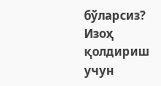бўларсиз?
Изоҳ қолдириш учун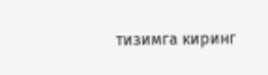тизимга киринг